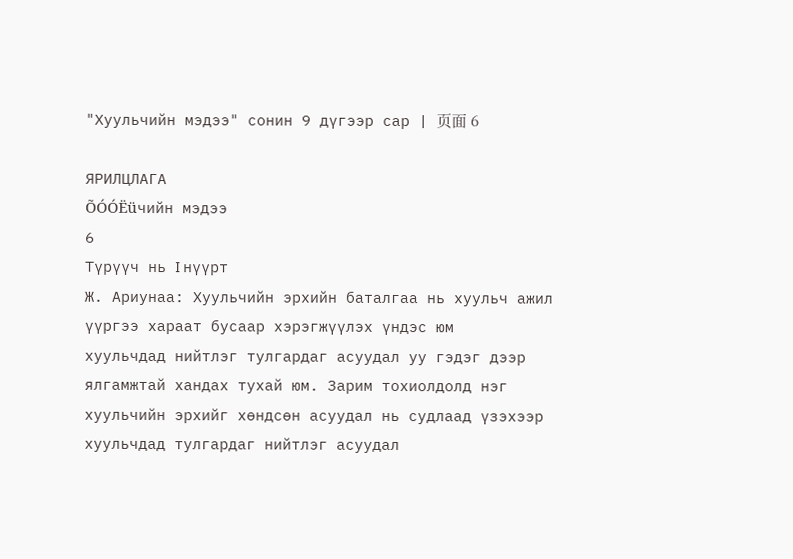"Хуульчийн мэдээ" сонин 9 дүгээр сар | 页面 6

ЯРИЛЦЛАГА
ÕÓÓËüчийн мэдээ
6
Түрүүч нь I нүүрт
Ж. Ариунаа: Хуульчийн эрхийн баталгаа нь хуульч ажил үүргээ хараат бусаар хэрэгжүүлэх үндэс юм
хуульчдад нийтлэг тулгардаг асуудал уу гэдэг дээр ялгамжтай хандах тухай юм. Зарим тохиолдолд нэг хуульчийн эрхийг хөндсөн асуудал нь судлаад үзэхээр хуульчдад тулгардаг нийтлэг асуудал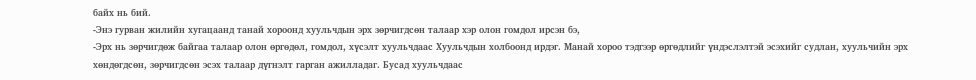байх нь бий.
-Энэ гурван жилийн хугацаанд танай хороонд хуульчдын эрх зөрчигдсөн талаар хэр олон гомдол ирсэн бэ,
-Эрх нь зөрчигдөж байгаа талаар олон өргөдөл, гомдол, хүсэлт хуульчдаас Хуульчдын холбоонд ирдэг. Манай хороо тэдгээр өргөдлийг үндэслэлтэй эсэхийг судлан, хуульчийн эрх хөндөгдсөн, зөрчигдсөн эсэх талаар дүгнэлт гарган ажилладаг. Бусад хуульчдаас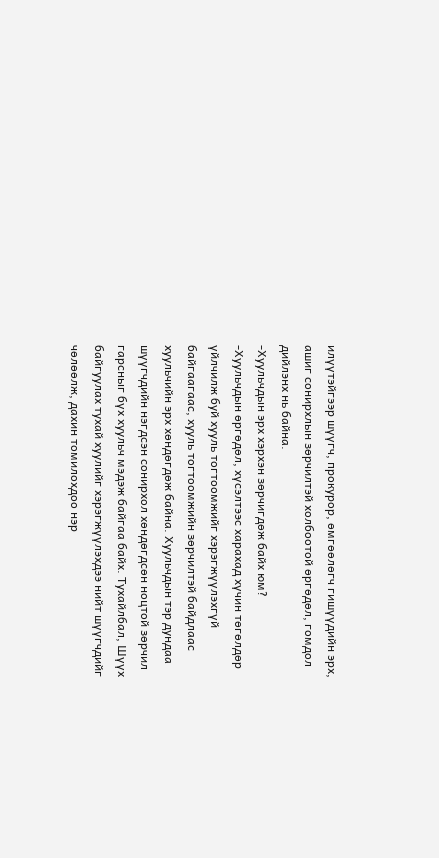илүүтэйгээр шүүгч, прокурор, өмгөөлөгч гишүүдийн эрх, ашиг сонирхлын зөрчилтэй холбоотой өргөдөл, гомдол дийлэнх нь байна.
-Хуульчдын эрх хэрхэн зөрчигдөж байх юм?
-Хуульчдын өргөдөл, хүсэлтээс харахад хүчин төгөлдөр үйлчилж буй хууль тогтоомжийг хэрэгжүүлэхгүй байгаагаас, хууль тогтоомжийн зөрчилтэй байдлаас хуульчийн эрх хөндөгдөж байна. Хуульчдын тэр дундаа шүүгчдийн нэгдсэн сонирхол хөндөгдсөн ноцтой зөрчил гарсныг бүх хуульч мэдэж байгаа байх. Тухайлбал, Шүүх байгуулах тухай хуулийг хэрэгжүүлэхдээ нийт шүүгчдийг чөлөөлж, дахин томилохдоо нэр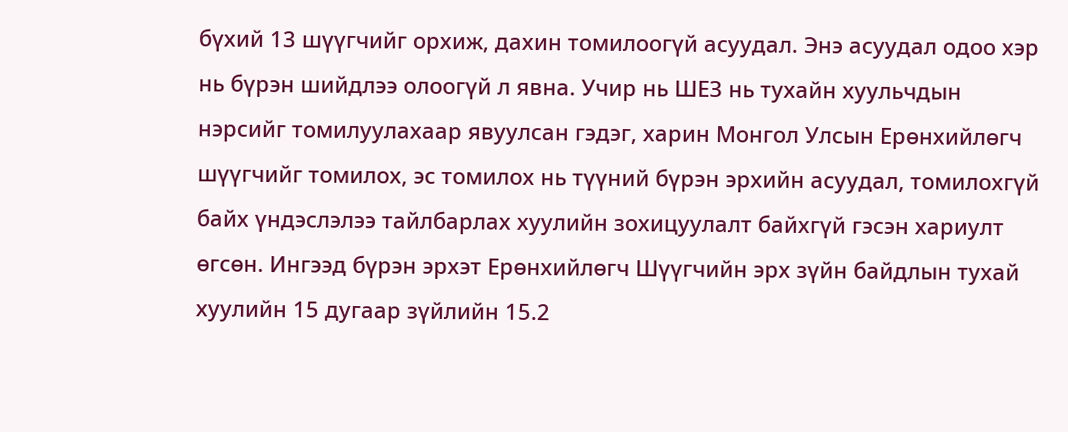бүхий 13 шүүгчийг орхиж, дахин томилоогүй асуудал. Энэ асуудал одоо хэр нь бүрэн шийдлээ олоогүй л явна. Учир нь ШЕЗ нь тухайн хуульчдын нэрсийг томилуулахаар явуулсан гэдэг, харин Монгол Улсын Ерөнхийлөгч шүүгчийг томилох, эс томилох нь түүний бүрэн эрхийн асуудал, томилохгүй байх үндэслэлээ тайлбарлах хуулийн зохицуулалт байхгүй гэсэн хариулт өгсөн. Ингээд бүрэн эрхэт Ерөнхийлөгч Шүүгчийн эрх зүйн байдлын тухай хуулийн 15 дугаар зүйлийн 15.2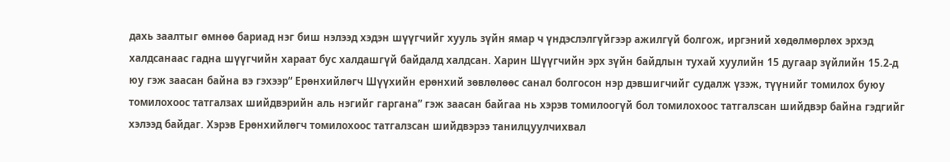дахь заалтыг өмнөө бариад нэг биш нэлээд хэдэн шүүгчийг хууль зүйн ямар ч үндэслэлгүйгээр ажилгүй болгож, иргэний хөдөлмөрлөх эрхэд халдсанаас гадна шүүгчийн хараат бус халдашгүй байдалд халдсан. Харин Шүүгчийн эрх зүйн байдлын тухай хуулийн 15 дугаар зүйлийн 15.2-д юу гэж заасан байна вэ гэхээр“ Ерөнхийлөгч Шүүхийн ерөнхий зөвлөлөөс санал болгосон нэр дэвшигчийг судалж үзэж, түүнийг томилох буюу томилохоос татгалзах шийдвэрийн аль нэгийг гаргана” гэж заасан байгаа нь хэрэв томилоогүй бол томилохоос татгалзсан шийдвэр байна гэдгийг хэлээд байдаг. Хэрэв Ерөнхийлөгч томилохоос татгалзсан шийдвэрээ танилцуулчихвал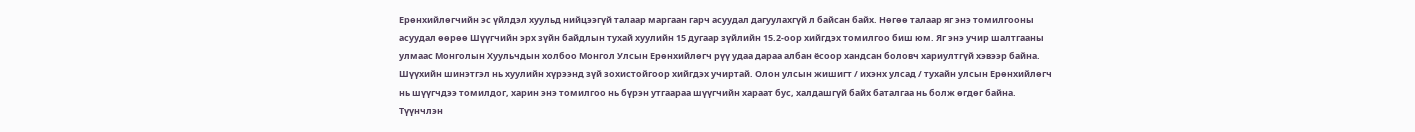Ерөнхийлөгчийн эс үйлдэл хуульд нийцээгүй талаар маргаан гарч асуудал дагуулахгүй л байсан байх. Нөгөө талаар яг энэ томилгооны асуудал өөрөө Шүүгчийн эрх зүйн байдлын тухай хуулийн 15 дугаар зүйлийн 15.2-оор хийгдэх томилгоо биш юм. Яг энэ учир шалтгааны улмаас Монголын Хуульчдын холбоо Монгол Улсын Ерөнхийлөгч рүү удаа дараа албан ёсоор хандсан боловч хариултгүй хэвээр байна. Шүүхийн шинэтгэл нь хуулийн хүрээнд зүй зохистойгоор хийгдэх учиртай. Олон улсын жишигт / ихэнх улсад / тухайн улсын Ерөнхийлөгч нь шүүгчдээ томилдог, харин энэ томилгоо нь бүрэн утгаараа шүүгчийн хараат бус, халдашгүй байх баталгаа нь болж өгдөг байна. Түүнчлэн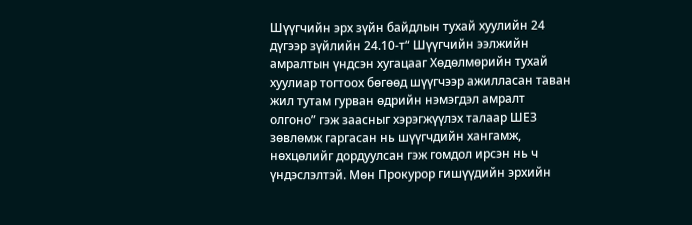Шүүгчийн эрх зүйн байдлын тухай хуулийн 24 дүгээр зүйлийн 24.10-т“ Шүүгчийн ээлжийн амралтын үндсэн хугацааг Хөдөлмөрийн тухай хуулиар тогтоох бөгөөд шүүгчээр ажилласан таван жил тутам гурван өдрийн нэмэгдэл амралт олгоно” гэж заасныг хэрэгжүүлэх талаар ШЕЗ зөвлөмж гаргасан нь шүүгчдийн хангамж, нөхцөлийг дордуулсан гэж гомдол ирсэн нь ч үндэслэлтэй. Мөн Прокурор гишүүдийн эрхийн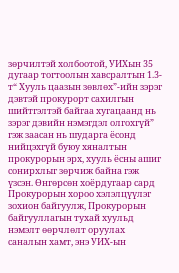зөрчилтэй холбоотой, УИХын 35 дугаар тогтоолын хавсралтын 1.3-т“ Хууль цаазын зөвлөх”-ийн зэрэг дэвтэй прокурорт сахилгын шийтгэлтэй байгаа хугацаанд нь зэрэг дэвийн нэмэгдэл олгохгүй” гэж заасан нь шударга ёсонд нийцэхгүй буюу хяналтын прокурорын эрх, хууль ёсны ашиг сонирхлыг зөрчиж байна гэж үзсэн. Өнгөрсөн хоёрдугаар сард Прокурорын хороо хэлэлцүүлэг зохион байгуулж, Прокурорын байгууллагын тухай хуульд нэмэлт өөрчлөлт оруулах саналын хамт, энэ УИХ-ын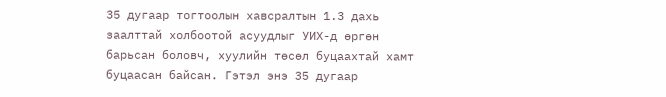35 дугаар тогтоолын хавсралтын 1.3 дахь заалттай холбоотой асуудлыг УИХ-д өргөн барьсан боловч, хуулийн төсөл буцаахтай хамт буцаасан байсан. Гэтэл энэ 35 дугаар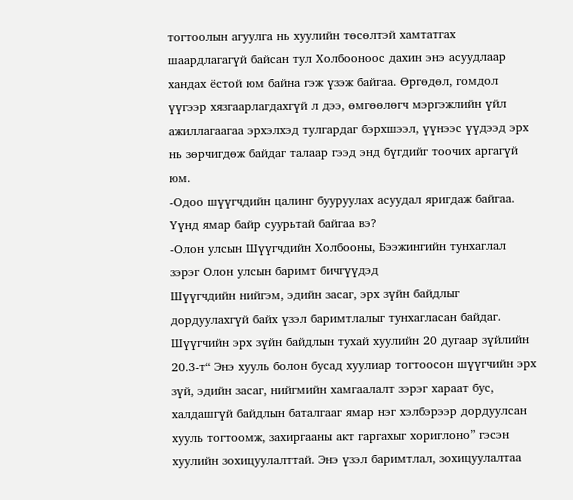тогтоолын агуулга нь хуулийн төсөлтэй хамтатгах шаардлагагүй байсан тул Холбооноос дахин энэ асуудлаар хандах ёстой юм байна гэж үзэж байгаа. Өргөдөл, гомдол үүгээр хязгаарлагдахгүй л дээ, өмгөөлөгч мэргэжлийн үйл ажиллагаагаа эрхэлхэд тулгардаг бэрхшээл, үүнээс үүдээд эрх нь зөрчигдөж байдаг талаар гээд энд бүгдийг тоочих аргагүй юм.
-Одоо шүүгчдийн цалинг бууруулах асуудал яригдаж байгаа. Үүнд ямар байр суурьтай байгаа вэ?
-Олон улсын Шүүгчдийн Холбооны, Бээжингийн тунхаглал зэрэг Олон улсын баримт бичгүүдэд
Шүүгчдийн нийгэм, эдийн засаг, эрх зүйн байдлыг дордуулахгүй байх үзэл баримтлалыг тунхагласан байдаг. Шүүгчийн эрх зүйн байдлын тухай хуулийн 20 дугаар зүйлийн 20.3-т“ Энэ хууль болон бусад хуулиар тогтоосон шүүгчийн эрх зүй, эдийн засаг, нийгмийн хамгаалалт зэрэг хараат бус, халдашгүй байдлын баталгааг ямар нэг хэлбэрээр дордуулсан хууль тогтоомж, захиргааны акт гаргахыг хориглоно” гэсэн хуулийн зохицуулалттай. Энэ үзэл баримтлал, зохицуулалтаа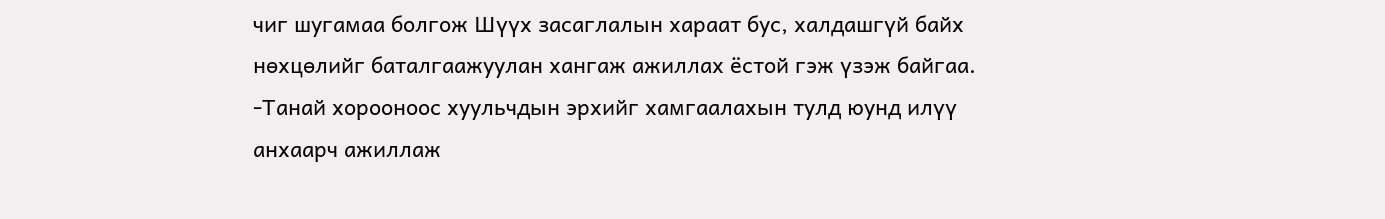чиг шугамаа болгож Шүүх засаглалын хараат бус, халдашгүй байх нөхцөлийг баталгаажуулан хангаж ажиллах ёстой гэж үзэж байгаа.
-Танай хорооноос хуульчдын эрхийг хамгаалахын тулд юунд илүү анхаарч ажиллаж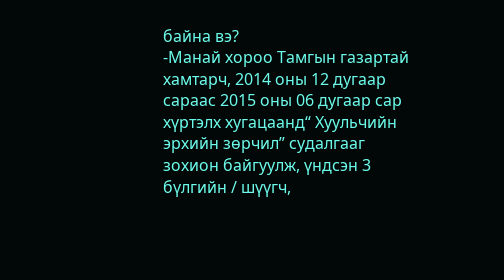байна вэ?
-Манай хороо Тамгын газартай хамтарч, 2014 оны 12 дугаар сараас 2015 оны 06 дугаар сар хүртэлх хугацаанд“ Хуульчийн эрхийн зөрчил” судалгааг зохион байгуулж, үндсэн 3 бүлгийн / шүүгч,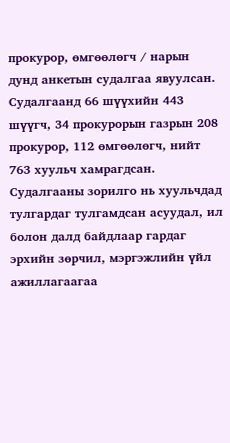прокурор, өмгөөлөгч / нарын дунд анкетын судалгаа явуулсан. Судалгаанд 66 шүүхийн 443 шүүгч, 34 прокурорын газрын 208 прокурор, 112 өмгөөлөгч, нийт 763 хуульч хамрагдсан. Судалгааны зорилго нь хуульчдад тулгардаг тулгамдсан асуудал, ил болон далд байдлаар гардаг эрхийн зөрчил, мэргэжлийн үйл ажиллагаагаа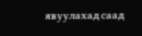явуулахад саад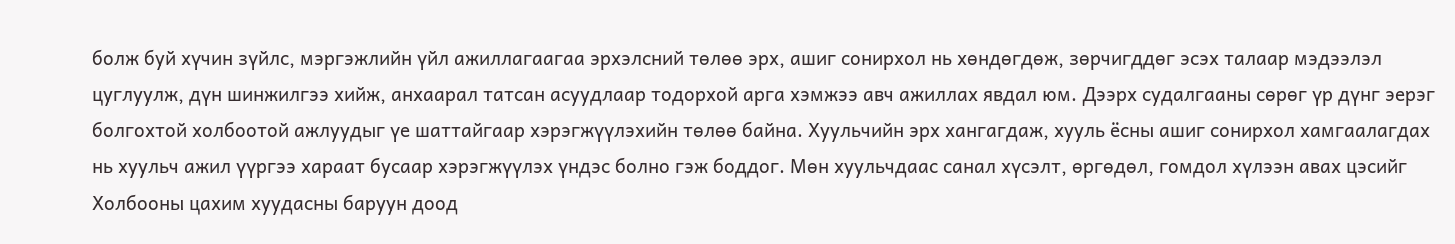болж буй хүчин зүйлс, мэргэжлийн үйл ажиллагаагаа эрхэлсний төлөө эрх, ашиг сонирхол нь хөндөгдөж, зөрчигддөг эсэх талаар мэдээлэл цуглуулж, дүн шинжилгээ хийж, анхаарал татсан асуудлаар тодорхой арга хэмжээ авч ажиллах явдал юм. Дээрх судалгааны сөрөг үр дүнг эерэг болгохтой холбоотой ажлуудыг үе шаттайгаар хэрэгжүүлэхийн төлөө байна. Хуульчийн эрх хангагдаж, хууль ёсны ашиг сонирхол хамгаалагдах нь хуульч ажил үүргээ хараат бусаар хэрэгжүүлэх үндэс болно гэж боддог. Мөн хуульчдаас санал хүсэлт, өргөдөл, гомдол хүлээн авах цэсийг Холбооны цахим хуудасны баруун доод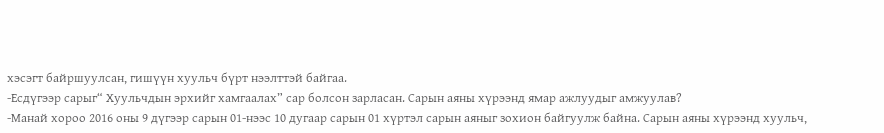хэсэгт байршуулсан, гишүүн хуульч бүрт нээлттэй байгаа.
-Есдүгээр сарыг“ Хуульчдын эрхийг хамгаалах” сар болсон зарласан. Сарын аяны хүрээнд ямар ажлуудыг амжуулав?
-Манай хороо 2016 оны 9 дүгээр сарын 01-нээс 10 дугаар сарын 01 хүртэл сарын аяныг зохион байгуулж байна. Сарын аяны хүрээнд хуульч,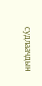судлаачдын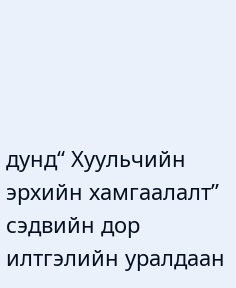дунд“ Хуульчийн эрхийн хамгаалалт” сэдвийн дор илтгэлийн уралдаан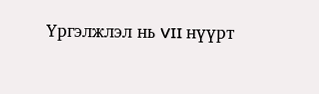Үргэлжлэл нь VII нүүрт